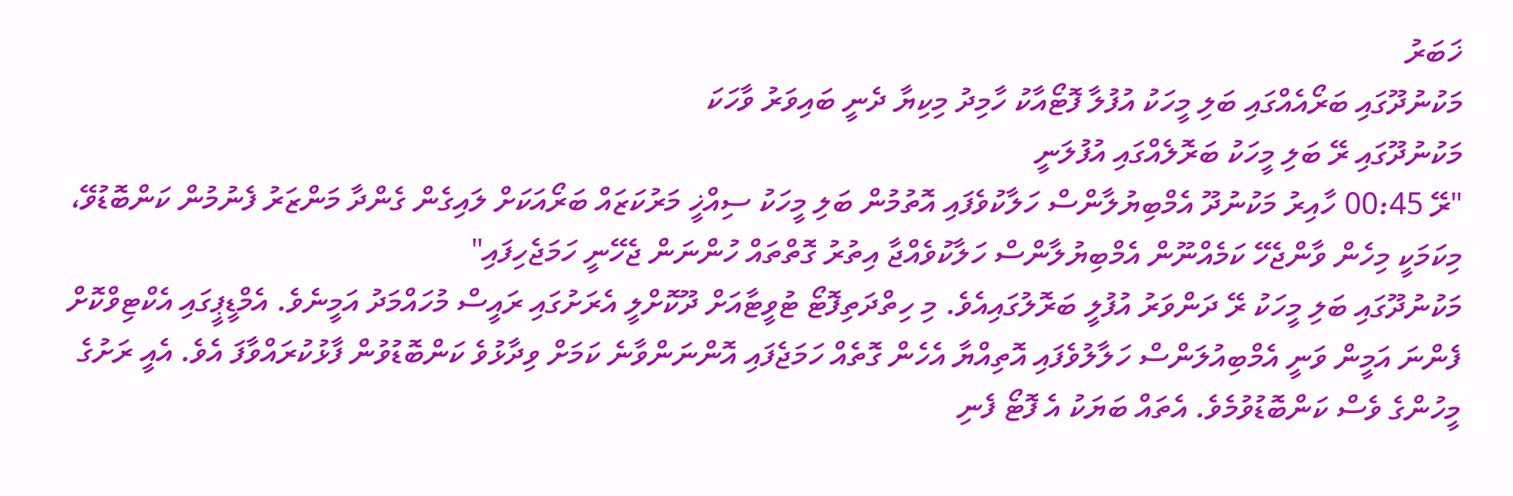ޚަބަރު
މަކުނުދޫގައި ބަރޯއެއްގައި ބަލި މީހަކު އުފުލާ ފޮޓޯއާކު ހާމިދު މިކިޔާ ދެނީ ބައިވަރު ވާހަކަ
މަކުނުދޫގައި ރޭ ބަލި މީހަކު ބަރޮލެއްގައި އުފުލަނީ
"ރޭ 00:45 ހާއިރު މަކުނުދޫ އެމްބިޔުލާންސް ހަލާކުވެފައި އޮތުމުން ބަލި މީހަކު ސިއްޚީ މަރުކަޒައް ބަރޯއަކަށް ލައިގެން ގެންދާ މަންޒަރު ފެނުމުން ކަންބޮޑުވޭ، މިކަމަކީ މިހެން ވާންޖެހޭ ކަމެއްނޫން އެމްބިޔުލާންސް ހަލާކުވެއްޖާ އިތުރު ގޮތްތައް ހުންނަން ޖެހޭނީ ހަމަޖެހިފައި"
މަކުނުދޫގައި ބަލި މީހަކު ރޭ ދަންވަރު އުފުލީ ބަރޮލުގައިއެވެ. މި ހިތްދަތިފޮޓޯ ޓުވީޓާއަށް ދޫކޮށްލީ އެރަށުގައި ރައީސް މުހައްމަދު އަމީނެވެ. އެމްޑީޕީގައި އެކްޓިވްކޮށް ފެންނަ އަމީން ވަނީ އެމްބިއުލަންސް ހަލާލުވެފައި އޮތިއްޔާ އެހެން ގޮތެއް ހަމަޖެފައި އޮންނަންވާނެ ކަމަށް ވިދާޅުވެ ކަންބޮޑުވުން ފާޅުކުރައްވާފަ އެވެ. އެއީ ރަށުގެ މީހުންގެ ވެސް ކަންބޮޑުވުމެވެ. އެތައް ބަޔަކު އެ ފޮޓޯ ފެނި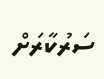ސަރުކާރަށް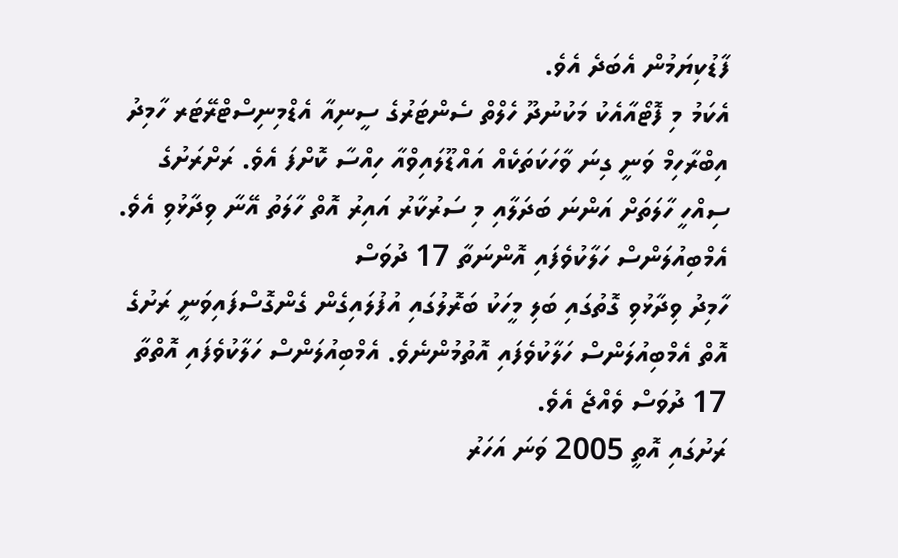ފާޑުކިޔަމުން އެބަދެ އެވެ.
އެކަމު މި ފޮޓޯއާއެކު މަކުނުދޫ ހެލްތް ސެންޓަރުގެ ސީނިއާ އެޑްމިނިސްޓްރޭޓަރ ހާމިދު އިބްރާހިމް ވަނީ ގިނަ ވާހަކަތަކެއް އައްޑޫލައިވްއާ ހިއްސާ ކޮށްފަ އެވެ. ރަށްރަށުގެ ސިއްހީ ހާލަތަށް އަންނަ ބަދަލާއި މި ސަރުކާރު އައިރު އޮތް ހާލަތު އޭނާ ވިދާޅުވި އެވެ.
އެމްބިއުލަންސް ހަލާކުވެފައި އޮންނަތާ 17 ދުވަސް
ހާމިދު ވިދާޅުވި ގޮތުގައި ބަލި މީހަކު ބަރޮލުގައި އުފުލައިގެން ގެންގޮސްފައިވަނީ ރަށުގެ އޮތް އެމްބިއުލަންސް ހަލާކުވެފައި އޮތުމުންނެވެ. އެމްބިއުލަންސް ހަލާކުވެފައި އޮތްތާ 17 ދުވަސް ވެއްޖެ އެވެ.
ރަށުގައި އޮތީ 2005 ވަނަ އަހަރު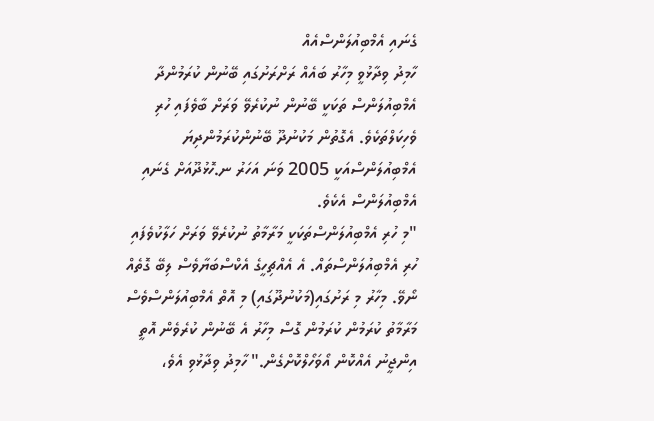ގެނައި އެމްބިއުލަންސްއެއް
ހާމިދު ވިދާޅުވީ މިހާރު ބައެއް ރަށްރަށުގައި ބޭނުން ކުރަމުންދާ އެމްބިއުލަންސް ތަކަކީ ބޭނުން ނުކުރެވޭ ވަރަށް ބާވެފައި ހުރި ވެހިކަލްތަކެވެ. އެގޮތުން މަކުނުދޫ ބޭނުންކުރަމުންދިޔަ އެމްބިއުލަންސްއަކީ 2005 ވަނަ އަހަރު ނ.ހޮޅުދޫއަށް ގެނައި އެމްބިއުލަންސް އެކެވެ.
"މި ހުރި އެމްބިއުލަންސްތަކަކީ މަރާމާތު ނުކުރެވޭ ވަރަށް ހަލާކުވެފައި ހުރި އެމްބިއުލަންސްތައް. އެ އެއްޗިހީގެ އެކްސްބަޔާވެސް ލިބޭ ގޮތެއް ނޯވޭ. މިހާރު މި ރަށުގައި(މަކުނުދޫގައި) މި އޮތް އެމްބިއުލަންސްވެސް މަރާމާތު ކުރަމުން ކުރަމުން ގޮސް މިހާރު އެ ބޭނުން ކުރެވެން އޮތީ އިންޖީނު އެއްކޮން އޯވަހޯލްކޮށްގެން." ހާމިދު ވިދާޅުވި އެވެ،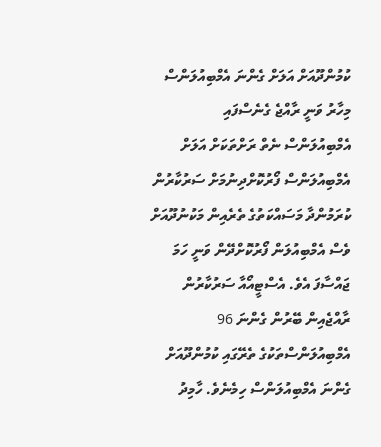ކުމުންދޫއަށް އަލަށް ގެންނަ އެމްބިއުލަންސް މިހާރު ވަނީ ރާއްޖެ ގެނެސްފައި
އެމްބިއުލަންސް ނެތް ރަށްތަކަށް އަލަށް އެމްބިއުލަންސް ފޯރުކޮށްދިނުމަށް ސަރުކާރުން ކުރަމުންދާ މަސައްކަތުގެ ތެރެއިން މަކުނުދޫއަށް ވެސް އެމްބިއުލަން ފޯރުކޮށްދޭން ވަނީ ހަމަ ޖައްސާފަ އެވެ. އެސްޓީއޯއާ ސަރުކާރުން ރާއްޖެއިން ބޭރުން ގެންނަ 96 އެމްބިއުލަންސްތަކުގެ ތެރޭގައި ކުމުންދޫއަށް ގެންނަ އެމްބިއުލަންސް ހިމެނެވެ. ހާމިދު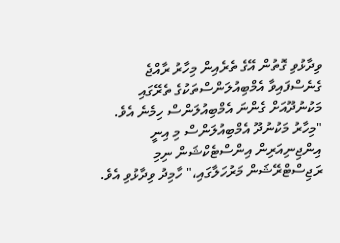ވިދާޅުވި ގޮތުން އޭގެ ތެރެއިން މިހާރު ރާއްޖެ ގެނެސްފައިވާ އެމްބިއުލަންސްތަކުގެ ތެރޭގައި މަކުނުދޫއަށް ގެންނަ އެމްބިއުލަންސް ހިމެނެ އެވެ.
"މިހާރު މަކުނުދޫ އެމްބިއުލަންސް މި އިނީ އިންޖިނިއަރިން އިންސްޓެކްޝަން ނިމި ރަޖިސްޓްރޭޝަން މަރުހަލާގައި،" ހާމިދު ވިދާޅުވި އެވެ.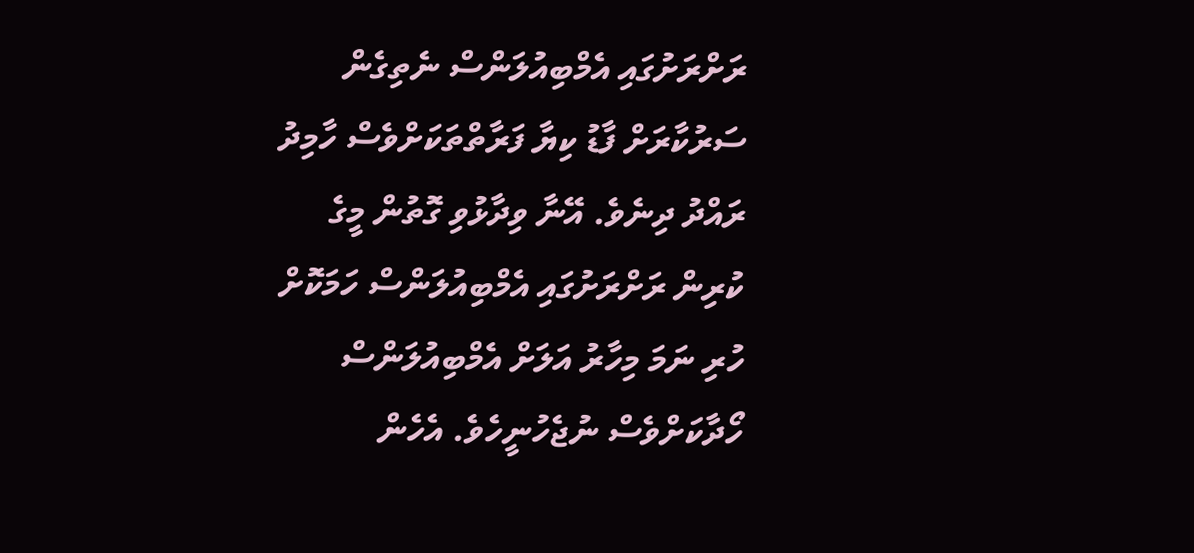ރަށްރަށުގައި އެމްބިއުލަންސް ނެތިގެން ސަރުކާރަށް ފާޑު ކިޔާ ފަރާތްތަކަށްވެސް ހާމިދު ރައްދު ދިނެވެ. އޭނާ ވިދާޅުވި ގޮތުން މީގެ ކުރިން ރަށްރަށުގައި އެމްބިއުލަންސް ހަމަކޮށް ހުރި ނަމަ މިހާރު އަލަށް އެމްބިއުލަންސް ހޯދާކަށްވެސް ނުޖެހުނީހެވެ. އެހެން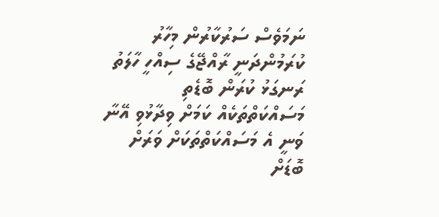ނަމަވެސް ސަރުކާރުން މިހާރު ކުރަމުންދަނީ ރާއްޖޭގެ ސިއްހީ ހާލަތު ރަނގަޅު ކުރަން ބޮޑެތި މަސައްކަތްތަކެއް ކަމަށް ވިދާޅުވި އޭނާ ވަނީ އެ މަސައްކަތްތަކަށް ވަރަށް ބޮޑަށް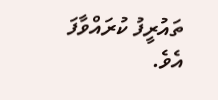ތައުރީފު ކުރައްވާފަ އެވެ.